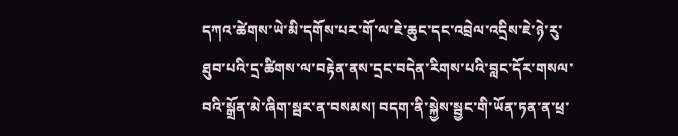དཀའ་ཚེགས་ཡེ་མི་དགོས་པར་གོ་ལ་ཇེ་ཆུང་དང་འབྲེལ་འདྲིས་ཇེ་ཉེ་རུ་ཐུབ་པའི་དྲ་ཚིགས་ལ་བརྟེན་ནས་དྲང་བདེན་རིགས་པའི་བླང་དོར་གསལ་བའི་སྒྲོན་མེ་ཞིག་སྦར་ན་བསམས། བདག་ནི་སྐྱེས་སྦྱང་གི་ཡོན་ཏན་ན་ཕྲ་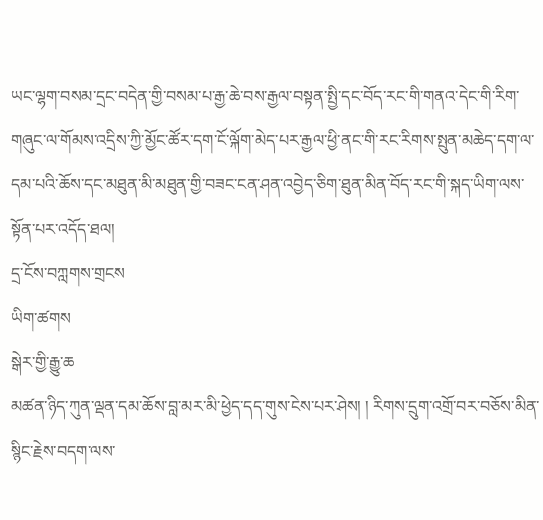ཡང་ལྷག་བསམ་དྲང་བདེན་གྱི་བསམ་པ་རྒྱ་ཆེ་བས་རྒྱལ་བསྟན་སྤྱི་དང་བོད་རང་གི་གནའ་དེང་གི་རིག་གཞུང་ལ་གོམས་འདྲིས་ཀྱི་མྱོང་ཚོར་དག་ངོ་ལྐོག་མེད་པར་རྒྱལ་ཕྱི་ནང་གི་རང་རིགས་སྤུན་མཆེད་དག་ལ་དམ་པའི་ཆོས་དང་མཐུན་མི་མཐུན་གྱི་བཟང་ངན་ཤན་འབྱེད་ཅིག་ཐུན་མིན་བོད་རང་གི་སྐད་ཡིག་ལས་སྟོན་པར་འདོད་ཐལ།
དྲ་ངོས་བཀླགས་གྲངས
ཡིག་ཚགས
སྒེར་གྱི་རྒྱུ་ཆ
མཚན་ཉིད་ཀུན་ལྡན་དམ་ཆོས་བླ་མར་མི་ཕྱེད་དད་གུས་ངེས་པར་ཤེས། ། རིགས་དྲུག་འགྲོ་བར་བཅོས་མིན་སྙིང་རྗེས་བདག་ལས་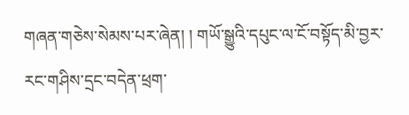གཞན་གཅེས་སེམས་པར་ཞེན། ། གཡོ་སྒྱུའི་དཔུང་ལ་ངོ་བསྟོད་མི་བྱར་རང་གཤིས་དྲང་བདེན་ཕྲག་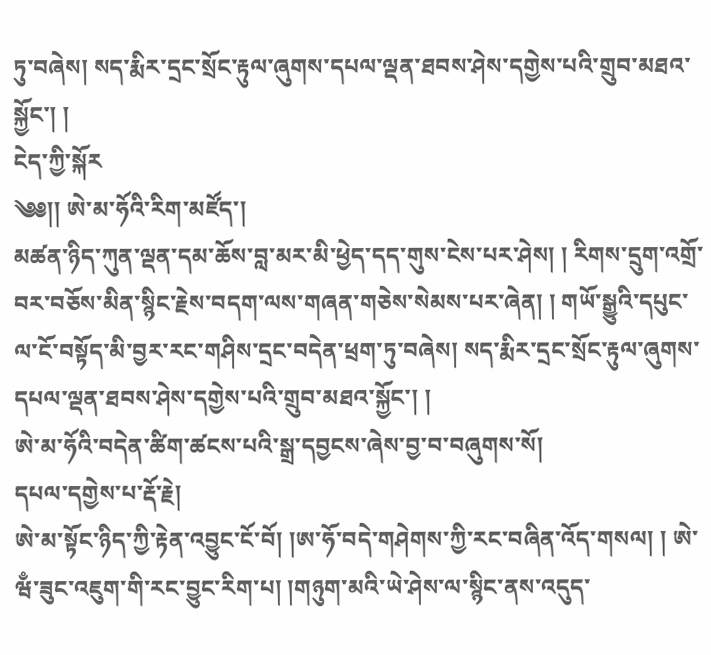ཏུ་བཞེས། སད་རྨིར་དྲང་སྲོང་རྟུལ་ཞུགས་དཔལ་ལྡན་ཐབས་ཤེས་དགྱེས་པའི་གྲུབ་མཐའ་སྐྱོང་། །
ངེད་ཀྱི་སྐོར
༄༅།། ཨེ་མ་ཧོའི་རིག་མཛོད་།
མཚན་ཉིད་ཀུན་ལྡན་དམ་ཆོས་བླ་མར་མི་ཕྱེད་དད་གུས་ངེས་པར་ཤེས། ། རིགས་དྲུག་འགྲོ་བར་བཅོས་མིན་སྙིང་རྗེས་བདག་ལས་གཞན་གཅེས་སེམས་པར་ཞེན། ། གཡོ་སྒྱུའི་དཔུང་ལ་ངོ་བསྟོད་མི་བྱར་རང་གཤིས་དྲང་བདེན་ཕྲག་ཏུ་བཞེས། སད་རྨིར་དྲང་སྲོང་རྟུལ་ཞུགས་དཔལ་ལྡན་ཐབས་ཤེས་དགྱེས་པའི་གྲུབ་མཐའ་སྐྱོང་། །
ཨེ་མ་ཧོའི་བདེན་ཚིག་ཚངས་པའི་སྒྲ་དབྱངས་ཞེས་བྱ་བ་བཞུགས་སོ།
དཔལ་དགྱེས་པ་རྡོ་རྗེ།
ཨེ་མ་སྟོང་ཉིད་ཀྱི་རྟེན་འབྱུང་ངོ་བོ། །ཨ་ཧོ་བདེ་གཤེགས་ཀྱི་རང་བཞིན་འོད་གསལ། ། ཨེ་ཝྃ་ཟུང་འཇུག་གི་རང་བྱུང་རིག་པ། །གཉུག་མའི་ཡེ་ཤེས་ལ་སྙིང་ནས་འདུད་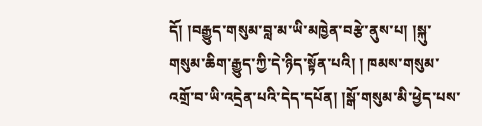དོ། །བརྒྱུད་གསུམ་བླ་མ་ཡི་མཁྱེན་བརྩེ་ནུས་པ། །སྐུ་གསུམ་ཆིག་རྒྱུད་ཀྱི་དེ་ཉིད་སྟོན་པའི། ། ཁམས་གསུམ་འགྲོ་བ་ཡི་འདྲེན་པའི་དེད་དཔོན། །སྒོ་གསུམ་མི་ཕྱེད་པས་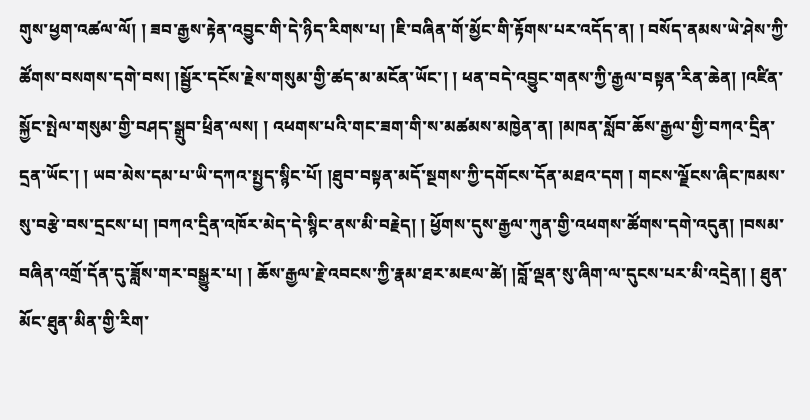གུས་ཕྱག་འཚལ་ལོ། ། ཟབ་རྒྱས་རྟེན་འབྱུང་གི་དེ་ཉིད་རིགས་པ། །ཇི་བཞིན་གོ་མྱོང་གི་རྟོགས་པར་འདོད་ན། ། བསོད་ནམས་ཡེ་ཤེས་ཀྱི་ཚོགས་བསགས་དགེ་བས། །སྦྱོར་དངོས་རྗེས་གསུམ་གྱི་ཚད་མ་མངོན་ཡོང་། ། ཕན་བདེ་འབྱུང་གནས་ཀྱི་རྒྱལ་བསྟན་རིན་ཆེན། །འཛིན་སྐྱོང་སྤེལ་གསུམ་གྱི་བཤད་སྒྲུབ་ཕྲིན་ལས། ། འཕགས་པའི་གང་ཟག་གི་ས་མཚམས་མཁྱེན་ན། །མཁན་སློབ་ཆོས་རྒྱལ་གྱི་བཀའ་དྲིན་དྲན་ཡོང་། ། ཡབ་མེས་དམ་པ་ཡི་དཀའ་སྤྱད་སྙིང་པོ། །ཐུབ་བསྟན་མདོ་སྔགས་ཀྱི་དགོངས་དོན་མཐའ་དག ། གངས་ལྗོངས་ཞིང་ཁམས་སུ་བརྩེ་བས་དྲངས་པ། །བཀའ་དྲིན་འཁོར་མེད་དེ་སྙིང་ནས་མི་བརྗེད། ། ཕྱོགས་དུས་རྒྱལ་ཀུན་གྱི་འཕགས་ཚོགས་དགེ་འདུན། །བསམ་བཞིན་འགྲོ་དོན་དུ་ཟློས་གར་བསྒྱུར་པ། ། ཆོས་རྒྱལ་རྗེ་འབངས་ཀྱི་རྣམ་ཐར་མཇལ་ཚེ། །བློ་ལྡན་སུ་ཞིག་ལ་དུངས་པར་མི་འདྲེན། ། ཐུན་མོང་ཐུན་མིན་གྱི་རིག་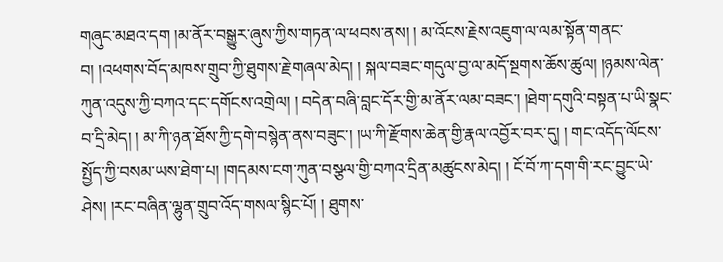གཞུང་མཐའ་དག །མ་ནོར་བསྒྱུར་ཞུས་ཀྱིས་གཏན་ལ་ཕབས་ནས། ། མ་འོངས་རྗེས་འཇུག་ལ་ལམ་སྟོན་གནང་བ། །འཕགས་བོད་མཁས་གྲུབ་ཀྱི་ཐུགས་རྗེ་གཞལ་མེད། ། སྐལ་བཟང་གདུལ་བྱ་ལ་མདོ་སྔགས་ཆོས་ཚུལ། །ཉམས་ལེན་ཀུན་འདུས་ཀྱི་བཀའ་དང་དགོངས་འགྲེལ། ། བདེན་བཞི་བླང་དོར་གྱི་མ་ནོར་ལམ་བཟང་། །ཐེག་དགུའི་བསྟན་པ་ཡི་སྣང་བ་དྲི་མེད། ། མ་ཀི་ཉན་ཐོས་ཀྱི་དགེ་བསྙེན་ནས་བཟུང་། །ཡ་ཀི་རྫོགས་ཆེན་གྱི་རྣལ་འབྱོར་བར་དུ། ། གང་འདོད་ལོངས་སྤྱོད་ཀྱི་བསམ་ཡས་ཐེག་པ། །གདམས་ངག་ཀུན་བསྩལ་གྱི་བཀའ་དྲིན་མཚུངས་མེད། ། ངོ་བོ་ཀ་དག་གི་རང་བྱུང་ཡེ་ཤེས། །རང་བཞིན་ལྷུན་གྲུབ་འོད་གསལ་སྙིང་པོ། ། ཐུགས་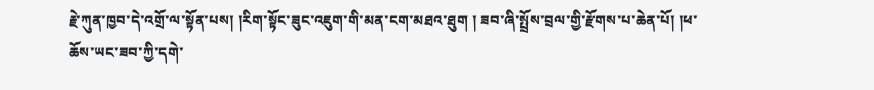རྗེ་ཀུན་ཁྱབ་དེ་འགྲོ་ལ་སྟོན་པས། །རིག་སྟོང་ཟུང་འཇུག་གི་མན་ངག་མཐའ་ཐུག ། ཟབ་ཞི་སྤྲོས་བྲལ་གྱི་རྫོགས་པ་ཆེན་པོ། །ཕ་ཆོས་ཡང་ཟབ་ཀྱི་དགེ་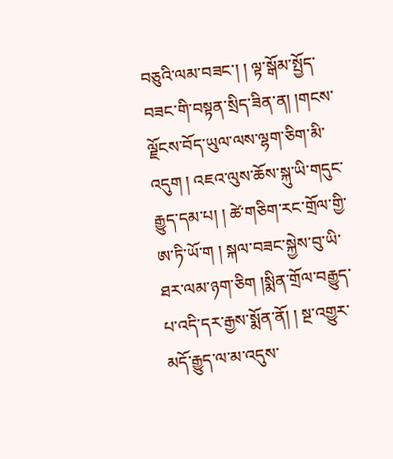བཅུའི་ལམ་བཟང་། ། ལྟ་སྒོམ་སྤྱོད་བཟང་གི་བསྟན་སྲིད་ཟིན་ན། །གངས་ལྗོངས་བོད་ཡུལ་ལས་ལྷག་ཅིག་མི་འདུག ། འཇའ་ལུས་ཆོས་སྐུ་ཡི་གདུང་རྒྱུད་དམ་པ། ། ཚེ་གཅིག་རང་གྲོལ་གྱི་ཨ་ཏི་ཡོ་ག ། སྐལ་བཟང་སྐྱེས་བུ་ཡི་ཐར་ལམ་ཉག་ཅིག །སྨིན་གྲོལ་བརྒྱུད་པ་འདི་དར་རྒྱས་སྨོན་ནོ། ། སྔ་འགྱུར་མདོ་རྒྱུད་ལ་མ་འདུས་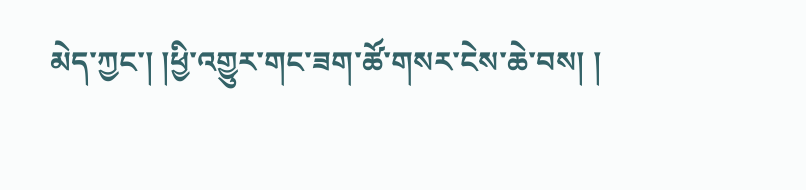མེད་ཀྱང་། །ཕྱི་འགྱུར་གང་ཟག་ཚོ་གསར་ངེས་ཆེ་བས། །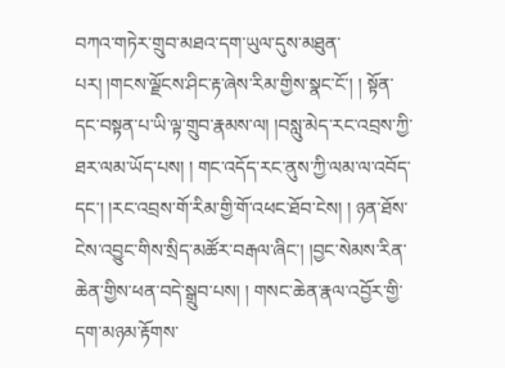བཀའ་གཏེར་གྲུབ་མཐའ་དག་ཡུལ་དུས་མཐུན་པར། །གངས་ལྗོངས་ཤིང་རྟ་ཞེས་རིམ་གྱིས་སྣང་ངོ་། ། སྟོན་དང་བསྟན་པ་ཡི་ལྟ་གྲུབ་རྣམས་ལ། །བསླུ་མེད་རང་འབྲས་ཀྱི་ཐར་ལམ་ཡོད་པས། ། གང་འདོད་རང་ནུས་ཀྱི་ལམ་ལ་འབོད་དང་། །རང་འབྲས་གོ་རིམ་གྱི་གོ་འཕང་ཐོབ་ངེས། ། ཉན་ཐོས་ངེས་འབྱུང་གིས་སྲིད་མཚོར་བརྒལ་ཞིང་། །བྱང་སེམས་རིན་ཆེན་གྱིས་ཕན་བདེ་སྒྲུབ་པས། ། གསང་ཆེན་རྣལ་འབྱོར་གྱི་དག་མཉམ་རྟོགས་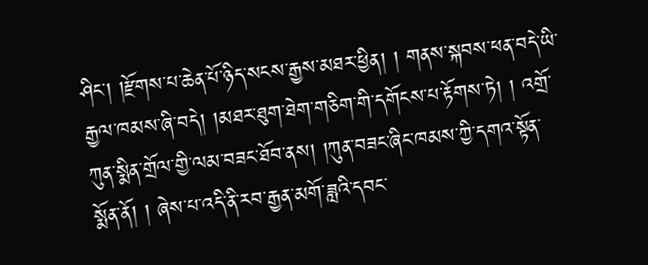ཤིང་། །རྫོགས་པ་ཆེན་པོ་ཉིད་སངས་རྒྱས་མཐར་ཕྱིན། ། གནས་སྐབས་ཕན་བདེ་ཡི་རྒྱལ་ཁམས་ཞི་བདེ། །མཐར་ཐུག་ཐེག་གཅིག་གི་དགོངས་པ་རྟོགས་ཏེ། ། འགྲོ་ཀུན་སྨིན་གྲོལ་གྱི་ལམ་བཟང་ཐོབ་ནས། །ཀུན་བཟང་ཞིང་ཁམས་ཀྱི་དགའ་སྟོན་སྨོན་ནོ། ། ཞེས་པ་འདི་ནི་རབ་རྒྱན་མགོ་ཟླའི་དབང་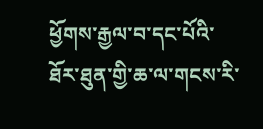ཕྱོགས་རྒྱལ་བ་དང་པོའི་ཐོར་ཐུན་གྱི་ཆ་ལ་གངས་རི་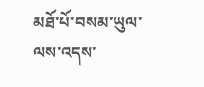མཐོ་པོ་བསམ་ཡུལ་ལས་འདས་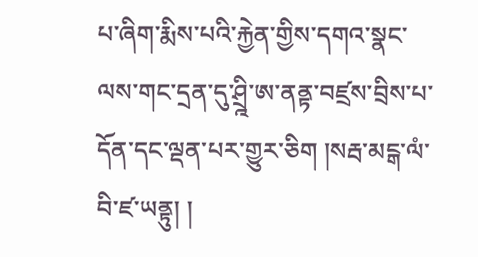པ་ཞིག་རྨིས་པའི་རྐྱེན་གྱིས་དགའ་སྣང་ལས་གང་དྲན་དུ་ཤྲྰི་ཨ་ནནྟ་བཛྲས་བྲིས་པ་དོན་དང་ལྡན་པར་གྱུར་ཅིག །སརྦ་མངྒ་ལཾ་བི་ཛ་ཡནྟུ། །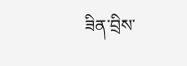ཟིན་བྲིས་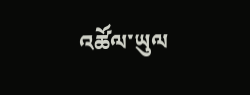འཚོལ་ཡུལ